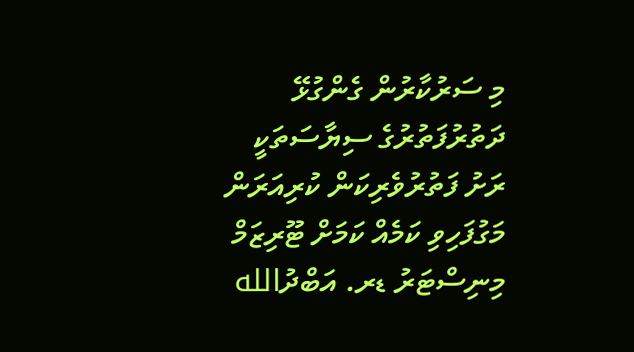މި ސަރުކާރުން ގެންގުޅޭ ދަތުރުފަތުރުގެ ސިޔާސަތަކީ ރަށު ފަތުރުވެރިކަން ކުރިއަރަން މަގުފަހިވި ކަމެއް ކަމަށް ޓޫރިޒަމް މިނިސްޓަރު ޑރ. އަބްދުالله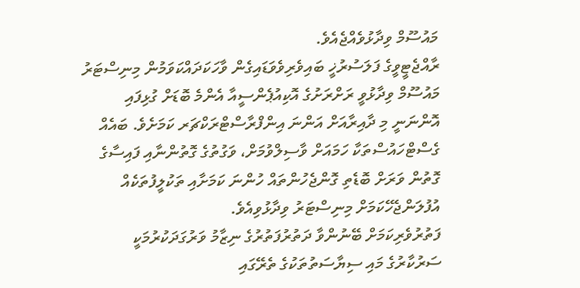މައުސޫމް ވިދާޅުވެއްޖެއެވެ.
ރާއްޖެޓީވީގެ ފަލަސުރުޚީ ބައިވެރިވެވަޑައިގެން ވާހަކަދައްކަވަމުން މިނިސްޓަރު މައުސޫމް ވިދާޅުވީ ރަށްރަށުގެ އޮކިއުޕެންސީއާ އެންމެ ބޮޑަށް ގުޅިފައި އޮންނަނީ މި ދާއިރާއަށް އަންނަ އިންފްރާސްޓްރަކްޗަރ ކަމަށެވެ. ބައެއް ގެސްޓްހައުސްތަކާ ހަމައަށް ވާސިލްވުމަށް، ވަގުތުގެ ގޮތުންނާއި ފައިސާގެ ގޮތުން ވަރަށް ބޮޑެތި ގޮންޖެހުންތައް ހުންނަ ކަމަށާއި ތަކުލީފުތަކެއް އުފުލަންޖެހޭކަމަށް މިނިސްޓަރު ވިދާޅުވިއެވެ.
ފަތުރުވެރިކަމަށް ބޭނުންވާ ދަތުރުފަތުރުގެ ނިޒާމު ވަރުގަދަކުރުމަކީ ސަރުކާރުގެ މައި ސިޔާސަތުތަކުގެ ތެރޭގައި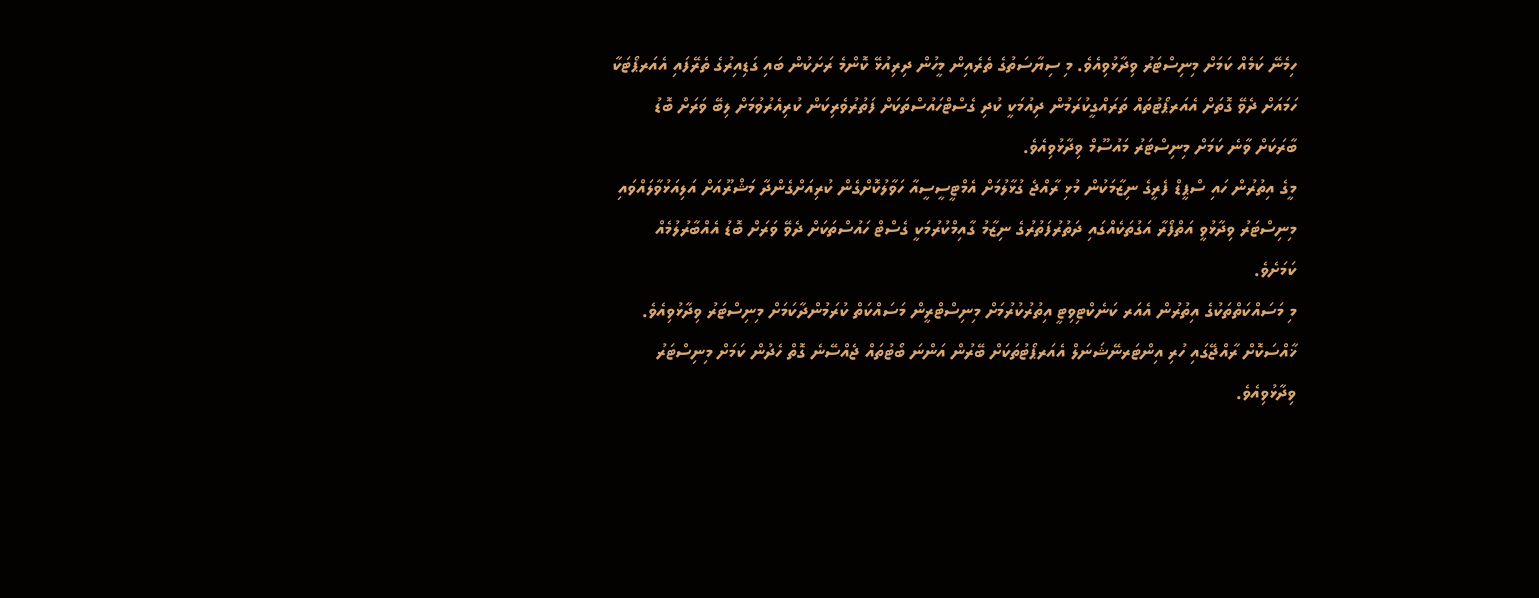ހިމެނޭ ކަމެއް ކަމަށް މިނިސްޓަރު ވިދާޅުވިއެވެ. މި ސިޔާސަތުގެ ތެރެއިން މީހުން ދިރިއުޅޭ ކޮންމެ ރަށަކުން ބައި ގަޑިއިރުގެ ތެރޭފައި އެއަރޕޯޓަކާ ހަމައަށް ދެވޭ ގޮތަށް އެއަރޕޯޓުތައް ތަރައްގީކުރަމުން ދިއުމަކީ ކުދި ގެސްޓްހައުސްތަކަށް ފަތުރުވެރިކަން ކުރިއެރުވުމަށް ލިބޭ ވަރަށް ބޮޑު ބާރަކަށް ވާނެ ކަމަށް މިނިސްޓަރު މައުސޫމް ވިދާޅުވިއެވެ.
މީގެ އިތުރުން ހައި ސްޕީޑް ފެރީގެ ނިޒާމަކުން މުޅި ރާއްޖެ ގުޅާލުމަށް އެމްޓީސީސީއާ ހަވާލުކޮށްގެން ކުރިއަށްގެންދާ މަޝްރޫއަށް އަލިއަޅުވާލައްވައި މިނިސްޓަރު ވިދާޅުވީ އަތްފޯރާ އަގުތަކެއްގައި ދަތުރުފަތުރުގެ ނިޒާމު ގާއިމްކުރުމަކީ ގެސްޓް ހައުސްތަކަށް ދެވޭ ވަރަށް ބޮޑު އެއްބާރުލުމެއް ކަމަށެވެ.
މި މަސައްކަތްތަކުގެ އިތުރުން އެއަރ ކަނެކްޓިވިޓީ އިތުރުކުރުމަށް މިނިސްޓްރީން މަސައްކަތް ކުރަމުންދާކަމަށް މިނިސްޓަރު ވިދާޅުވިއެވެ. ޚާއްސަކޮށް ރާއްޖޭގައި ހުރި އިންޓަރނޭޝަނަލް އެއަރޕޯޓުތަކަށް ބޭރުން އަންނަ ބޯޓުތައް ޖެއްސޭނެ ގޮތް ހެދުން ކަމަށް މިނިސްޓަރު ވިދާޅުވިއެވެ.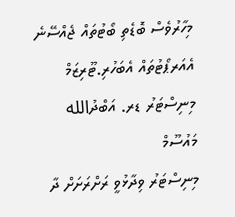މިހާރުވެސް ބޮޑެތި ބޯޓުތައް ޖެއްސޭނެ އެއަރޕޯޓުތައް އެބަހުރި.ޓޫރިޒަމް މިނިސްޓަރު ޑރ. އަބްދުالله މައުސޫމް
މިނިސްޓަރު ވިދާޅުވީ ރަށްރަށަށް ދާ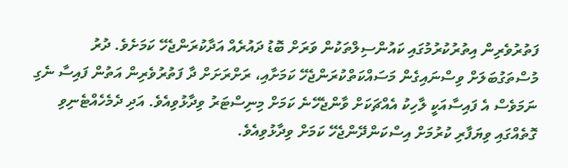ފަތުރުވެރިން އިތުރުކުރުމުގައި ކައުންސިލްތަކުން ވަރަށް ބޮޑު ދައުރެއް އަދާކުރަންޖެހޭ ކަމަށެވެ. ދުރު މުސްތަގުބަލަށް ވިސްނައިގެން މަސައްކަތްކުރަންޖެހޭ ކަމަށާއި، ރަށްރަށަށް ދާ ފަތުރުވެރިން އަތުން ފައިސާ ނެގި ނަމަވެސް އެ ފައިސާއަކީ ލާހިކު އެއްޗަކަށް ވާންޖެހޭނެ ކަމަށް މިނިސްޓަރު ވިދާޅުވިއެވެ. އަދި ދެމެހެއްޓެނިވި ގޮތެއްގައި ވިޔަފާރި ކުރުމަށް އިސްކަންދޭންޖެހޭ ކަމަށް ވިދާޅުވިއެވެ.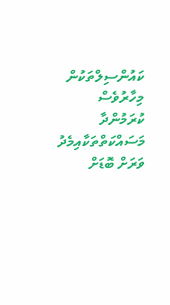ކައުންސިލްތަކުން މިހާރުވެސް ކުރަމުންދާ މަސައްކަތްތަކާއިމެދު ވަރަށް ބޮޑަށް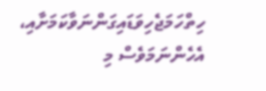ހިތްހަމަޖެހިވަޑައިގަންނަވާކަމަށާއި، އެހެންނަމަވެސް މި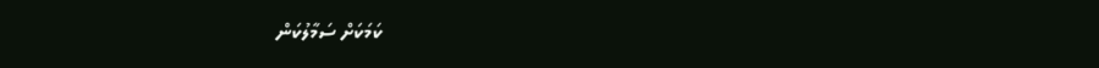ކަމަކަށް ސަމާލުކަން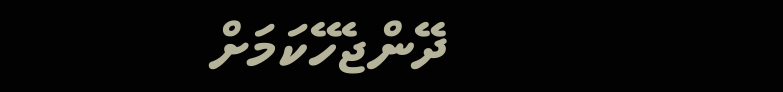ދޭންޖެހޭކަމަށް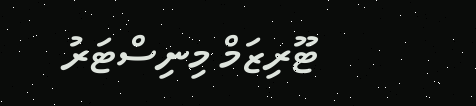ޓޫރިޒަމް މިނިސްޓަރު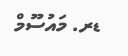ޑރ. މައުސޫމް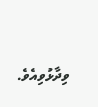ވިދާޅުވިއެވެ.